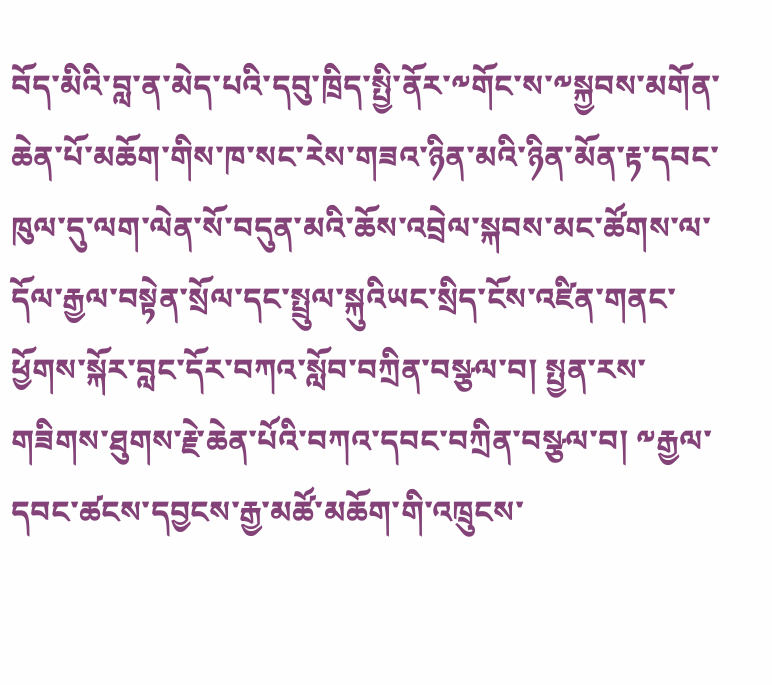བོད་མིའི་བླ་ན་མེད་པའི་དབུ་ཁྲིད་སྤྱི་ནོར་༸གོང་ས་༸སྐྱབས་མགོན་ཆེན་པོ་མཆོག་གིས་ཁ་སང་རེས་གཟའ་ཉིན་མའི་ཉིན་མོན་རྟ་དབང་ཁུལ་དུ་ལག་ལེན་སོ་བདུན་མའི་ཆོས་འབྲེལ་སྐབས་མང་ཚོགས་ལ་དོལ་རྒྱལ་བསྟེན་སྲོལ་དང་སྤྲུལ་སྐུའིཡང་སྲིད་ངོས་འཛིན་གནང་ཕྱོགས་སྐོར་བླང་དོར་བཀའ་སློབ་བཀྲིན་བསྩལ་བ། སྤྱན་རས་གཟིགས་ཐུགས་རྗེ་ཆེན་པོའི་བཀའ་དབང་བཀྲིན་བསྩལ་བ། ༸རྒྱལ་དབང་ཚངས་དབྱངས་རྒྱ་མཚོ་མཆོག་གི་འཁྲུངས་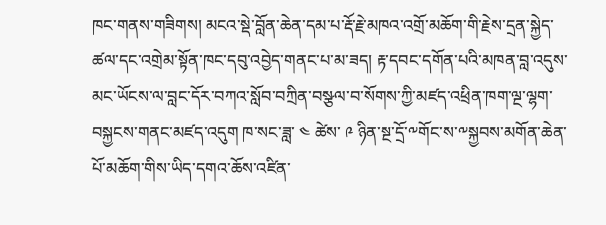ཁང་གནས་གཟིགས། མངའ་སྡེ་བློན་ཆེན་དམ་པ་རྡོ་རྗེ་མཁའ་འགྲོ་མཆོག་གི་རྗེས་དྲན་སྐྱེད་ཚལ་དང་འགྲེམ་སྟོན་ཁང་དབུ་འབྱེད་གནང་པ་མ་ཟད། རྟ་དབང་དགོན་པའི་མཁན་བླ་འདུས་མང་ཡོངས་ལ་བླང་དོར་བཀའ་སློབ་བཀྲིན་བསྩལ་བ་སོགས་ཀྱི་མཛད་འཕྲིན་ཁག་ལྔ་ལྷག་བསྐྱངས་གནང་མཛད་འདུག ཁ་སང་ཟླ་ ༤ ཚེས་ ༩ ཉིན་སྔ་དྲོ་༸གོང་ས་༸སྐྱབས་མགོན་ཆེན་པོ་མཆོག་གིས་ཡིད་དགའ་ཆོས་འཛིན་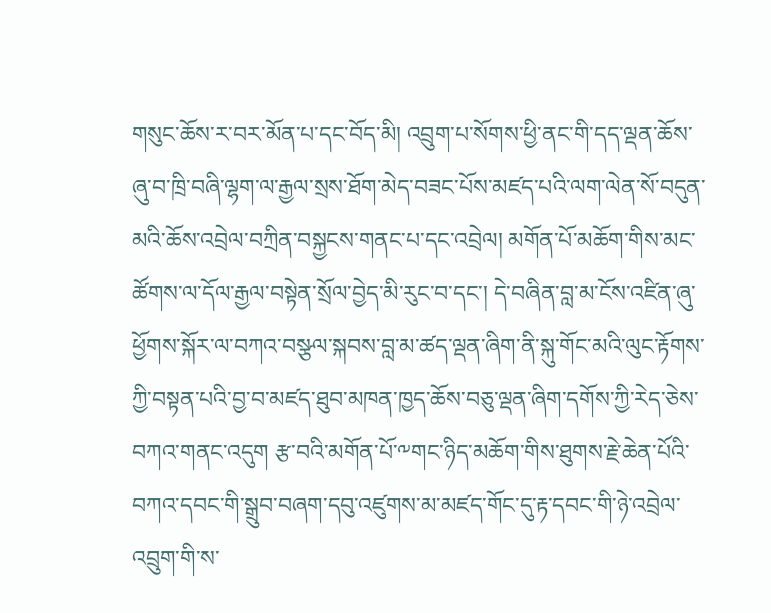གསུང་ཆོས་ར་བར་མོན་པ་དང་བོད་མི། འབྲུག་པ་སོགས་ཕྱི་ནང་གི་དད་ལྡན་ཆོས་ཞུ་བ་ཁྲི་བཞི་ལྷག་ལ་རྒྱལ་སྲས་ཐོག་མེད་བཟང་པོས་མཛད་པའི་ལག་ལེན་སོ་བདུན་མའི་ཆོས་འབྲེལ་བཀྲིན་བསྐྱངས་གནང་པ་དང་འབྲེལ། མགོན་པོ་མཆོག་གིས་མང་ཚོགས་ལ་དོལ་རྒྱལ་བསྟེན་སྲོལ་བྱེད་མི་རུང་བ་དང་། དེ་བཞིན་བླ་མ་ངོས་འཛིན་ཞུ་ཕྱོགས་སྐོར་ལ་བཀའ་བསྩལ་སྐབས་བླ་མ་ཚད་ལྡན་ཞིག་ནི་སྐུ་གོང་མའི་ལུང་རྟོགས་ཀྱི་བསྟན་པའི་བྱ་བ་མཛད་ཐུབ་མཁན་ཁྱད་ཆོས་བཅུ་ལྡན་ཞིག་དགོས་ཀྱི་རེད་ཅེས་བཀའ་གནང་འདུག རྩ་བའི་མགོན་པོ་༸གང་ཉིད་མཆོག་གིས་ཐུགས་རྗེ་ཆེན་པོའི་བཀའ་དབང་གི་སྒྲུབ་བཞག་དབུ་འཛུགས་མ་མཛད་གོང་དུ་རྟ་དབང་གི་ཉེ་འབྲེལ་འབྲུག་གི་ས་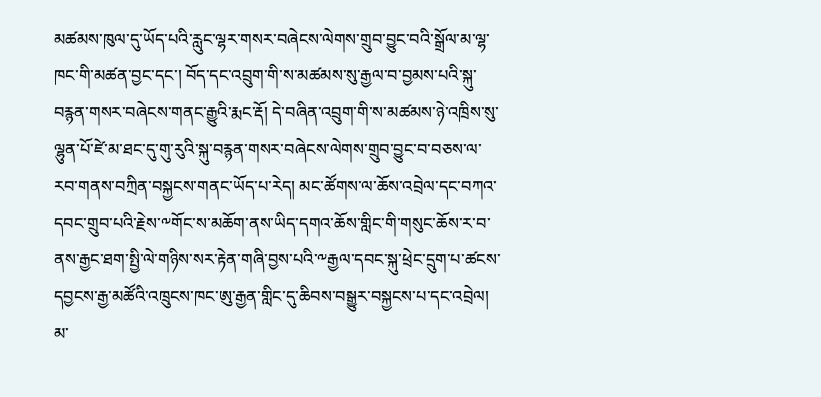མཚམས་ཁུལ་དུ་ཡོད་པའི་རླུང་ལྷར་གསར་བཞེངས་ལེགས་གྲུབ་བྱུང་བའི་སྒྲོལ་མ་ལྷ་ཁང་གི་མཚན་བྱང་དང་། བོད་དང་འབྲུག་གི་ས་མཚམས་སུ་རྒྱལ་བ་བྱམས་པའི་སྐུ་བརྙན་གསར་བཞེངས་གནང་རྒྱུའི་རྨང་རྡོ། དེ་བཞིན་འབྲུག་གི་ས་མཚམས་ཉེ་འཁྲིས་སུ་ལྷུན་པོ་ཛེ་མ་ཐང་དུ་གུ་རུའི་སྐུ་བརྙན་གསར་བཞེངས་ལེགས་གྲུབ་བྱུང་བ་བཅས་ལ་རབ་གནས་བཀྲིན་བསྐྱངས་གནང་ཡོད་པ་རེད། མང་ཚོགས་ལ་ཆོས་འབྲེལ་དང་བཀའ་དབང་གྲུབ་པའི་རྗེས་༸གོང་ས་མཆོག་ནས་ཡིད་དགའ་ཆོས་གླིང་གི་གསུང་ཆོས་ར་བ་ནས་རྒྱང་ཐག་སྤྱི་ལེ་གཉིས་སར་རྟེན་གཞི་བྱས་པའི་༸རྒྱལ་དབང་སྐུ་ཕྲེང་དྲུག་པ་ཚངས་དབྱངས་རྒྱ་མཚོའི་འཁྲུངས་ཁང་ཨུ་རྒྱན་གླིང་དུ་ཆིབས་བསྒྱུར་བསྐྱངས་པ་དང་འབྲེལ། མ་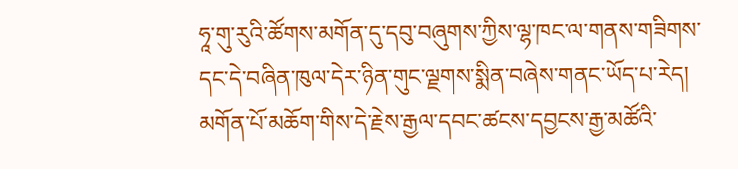ཧཱ་གུ་རུའི་ཚོགས་མགོན་དུ་དབུ་བཞུགས་ཀྱིས་ལྷ་ཁང་ལ་གནས་གཟིགས་དང་དེ་བཞིན་ཁུལ་དེར་ཉིན་གུང་ལྗགས་སྨིན་བཞེས་གནང་ཡོད་པ་རེད། མགོན་པོ་མཆོག་གིས་དེ་རྗེས་རྒྱལ་དབང་ཚངས་དབྱངས་རྒྱ་མཚོའི་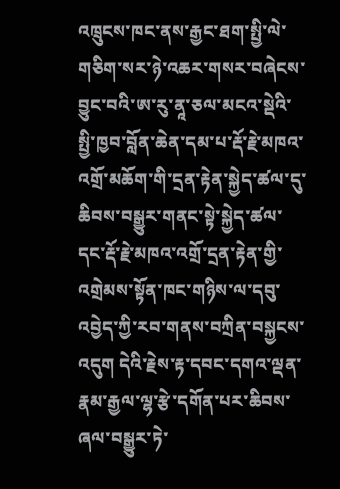འཁྲུངས་ཁང་ནས་རྒྱང་ཐག་སྤྱི་ལེ་གཅིག་སར་ཉེ་འཆར་གསར་བཞེངས་བྱུང་བའི་ཨ་རུ་ནཱ་ཅལ་མངའ་སྡེའི་སྤྱི་ཁྱབ་བློན་ཆེན་དམ་པ་རྡོ་རྗེ་མཁའ་འགྲོ་མཆོག་གི་དྲན་རྟེན་སྐྱེད་ཚལ་དུ་ཆིབས་བསྒྱུར་གནང་སྟེ་སྐྱེད་ཚལ་དང་རྡོ་རྗེ་མཁའ་འགྲོ་དྲན་རྟེན་གྱི་འགྲེམས་སྟོན་ཁང་གཉིས་ལ་དབུ་འབྱེད་ཀྱི་རབ་གནས་བཀྲིན་བསྐྱངས་འདུག དེའི་རྗེས་རྟ་དབང་དགའ་ལྡན་རྣམ་རྒྱལ་ལྷ་རྩེ་དགོན་པར་ཆིབས་ཞལ་བསྒྱུར་ཏེ་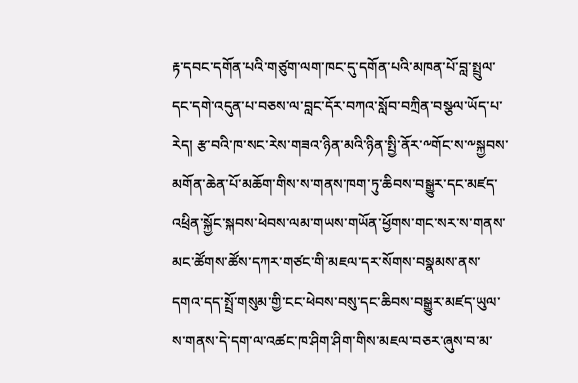རྟ་དབང་དགོན་པའི་གཙུག་ལག་ཁང་དུ་དགོན་པའི་མཁན་པོ་བླ་སྤྲུལ་དང་དགེ་འདུན་པ་བཅས་ལ་བླང་དོར་བཀའ་སློབ་བཀྲིན་བསྩལ་ཡོད་པ་རེད། རྩ་བའི་ཁ་སང་རེས་གཟའ་ཉིན་མའི་ཉིན་སྤྱི་ནོར་༸གོང་ས་༸སྐྱབས་མགོན་ཆེན་པོ་མཆོག་གིས་ས་གནས་ཁག་ཏུ་ཆིབས་བསྒྱུར་དང་མཛད་འཕྲིན་སྐྱོང་སྐབས་ཕེབས་ལམ་གཡས་གཡོན་ཕྱོགས་གང་སར་ས་གནས་མང་ཚོགས་ཚོས་དཀར་གཙང་གི་མཇལ་དར་སོགས་བསྣམས་ནས་དགའ་དད་སྤྲོ་གསུམ་གྱི་ངང་ཕེབས་བསུ་དང་ཆིབས་བསྒྱུར་མཛད་ཡུལ་ས་གནས་དེ་དག་ལ་འཚང་ཁ་ཤིག་ཤིག་གིས་མཇལ་བཅར་ཞུས་བ་མ་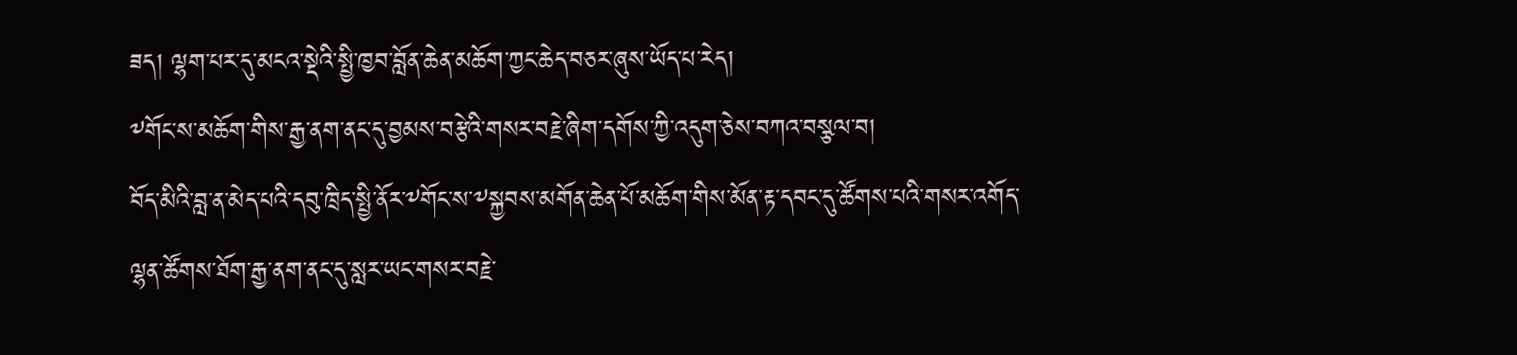ཟད། ལྷག་པར་དུ་མངའ་སྡེའི་སྤྱི་ཁྱབ་བློན་ཆེན་མཆོག་ཀྱང་ཆེད་བཅར་ཞུས་ཡོད་པ་རེད།
༸གོང་ས་མཆོག་གིས་རྒྱ་ནག་ནང་དུ་བྱམས་བརྩེའི་གསར་བརྗེ་ཞིག་དགོས་ཀྱི་འདུག་ཅེས་བཀའ་བསྩལ་བ།
བོད་མིའི་བླ་ན་མེད་པའི་དབུ་ཁྲིད་སྤྱི་ནོར་༸གོང་ས་༸སྐྱབས་མགོན་ཆེན་པོ་མཆོག་གིས་མོན་རྟ་དབང་དུ་ཚོགས་པའི་གསར་འགོད་ལྷན་ཚོགས་ཐོག་རྒྱ་ནག་ནང་དུ་སླར་ཡང་གསར་བརྗེ་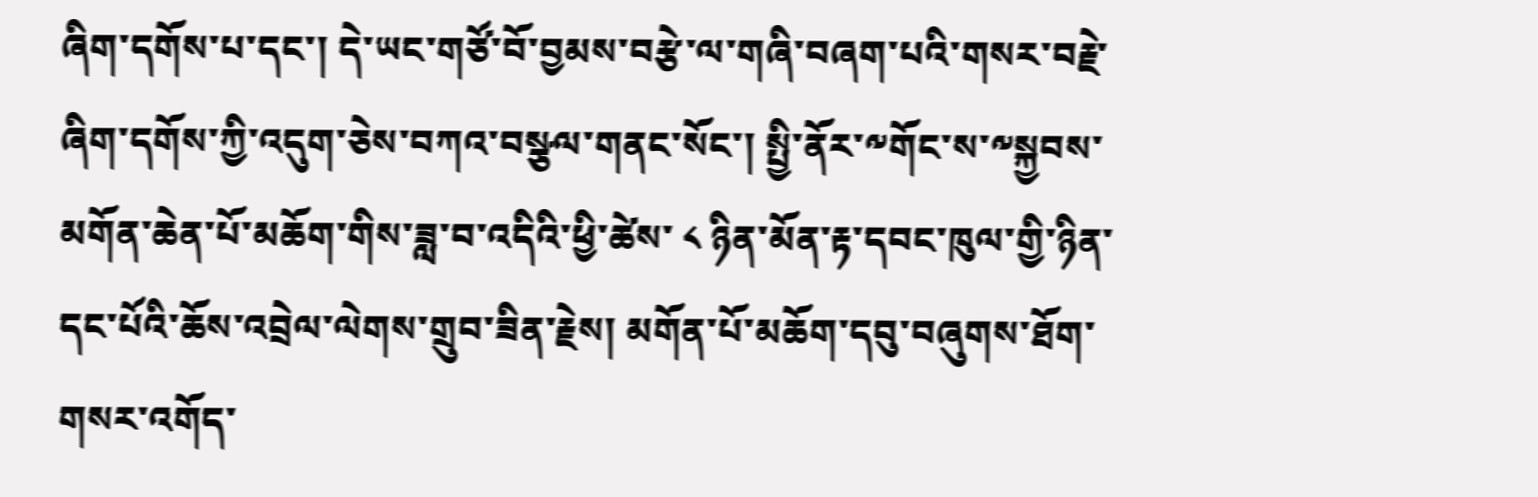ཞིག་དགོས་པ་དང་། དེ་ཡང་གཙོ་བོ་བྱམས་བརྩེ་ལ་གཞི་བཞག་པའི་གསར་བརྗེ་ཞིག་དགོས་ཀྱི་འདུག་ཅེས་བཀའ་བསྩལ་གནང་སོང་། སྤྱི་ནོར་༸གོང་ས་༸སྐྱབས་མགོན་ཆེན་པོ་མཆོག་གིས་ཟླ་བ་འདིའི་ཕྱི་ཚེས་ ༨ ཉིན་མོན་རྟ་དབང་ཁུལ་གྱི་ཉིན་དང་པོའི་ཆོས་འབྲེལ་ལེགས་གྲུབ་ཟིན་རྗེས། མགོན་པོ་མཆོག་དབུ་བཞུགས་ཐོག་གསར་འགོད་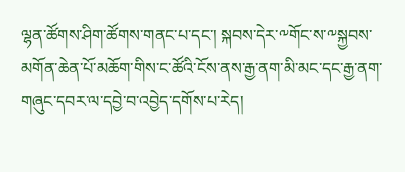ལྷན་ཚོགས་ཤིག་ཚོགས་གནང་པ་དང་། སྐབས་དེར་༸གོང་ས་༸སྐྱབས་མགོན་ཆེན་པོ་མཆོག་གིས་ང་ཚོའི་ངོས་ནས་རྒྱ་ནག་མི་མང་དང་རྒྱ་ནག་གཞུང་དབར་ལ་དབྱེ་བ་འབྱེད་དགོས་པ་རེད།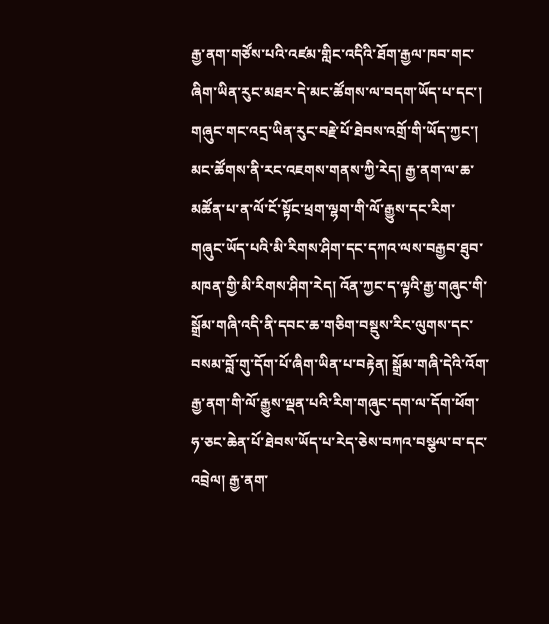རྒྱ་ནག་གཙོས་པའི་འཛམ་གླིང་འདིའི་ཐོག་རྒྱལ་ཁབ་གང་ཞིག་ཡིན་རུང་མཐར་དེ་མང་ཚོགས་ལ་བདག་ཡོད་པ་དང་། གཞུང་གང་འདྲ་ཡིན་རུང་བརྗེ་པོ་ཐེབས་འགྲོ་གི་ཡོད་ཀྱང་། མང་ཚོགས་ནི་རང་འཇགས་གནས་ཀྱི་རེད། རྒྱ་ནག་ལ་ཆ་མཚོན་པ་ན་ལོ་ངོ་སྟོང་ཕྲག་ལྷག་གི་ལོ་རྒྱུས་དང་རིག་གཞུང་ཡོད་པའི་མི་རིགས་ཤིག་དང་དཀའ་ལས་བརྒྱབ་ཐུབ་མཁན་གྱི་མི་རིགས་ཤིག་རེད། འོན་ཀྱང་ད་ལྟའི་རྒྱ་གཞུང་གི་སྒྲོམ་གཞི་འདི་ནི་དབང་ཆ་གཅིག་བསྡུས་རིང་ལུགས་དང་བསམ་བློ་གུ་དོག་པོ་ཞིག་ཡིན་པ་བརྟེན། སྒྲོམ་གཞི་དེའི་འོག་རྒྱ་ནག་གི་ལོ་རྒྱུས་ལྡན་པའི་རིག་གཞུང་དག་ལ་དོག་ཕོག་ཧ་ཅང་ཆེན་པོ་ཐེབས་ཡོད་པ་རེད་ཅེས་བཀའ་བསྩལ་བ་དང་འབྲེལ། རྒྱ་ནག་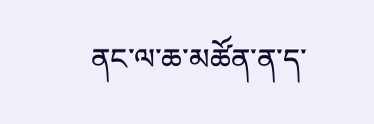ནང་ལ་ཆ་མཚོན་ན་ད་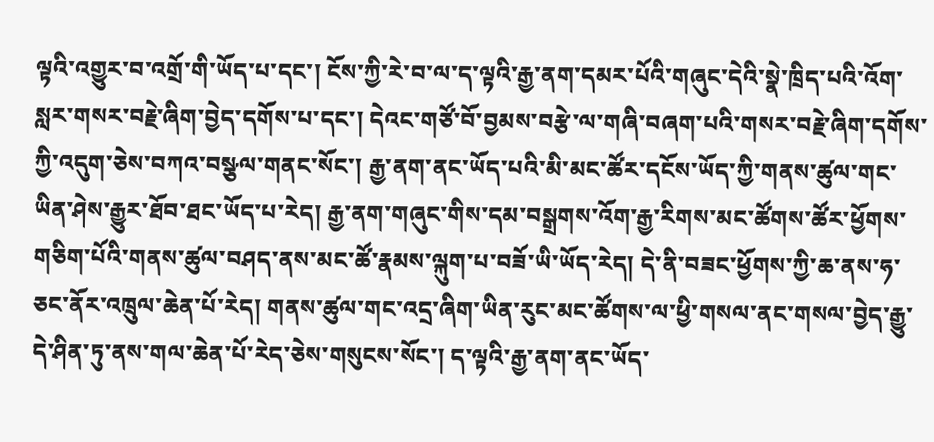ལྟའི་འགྱུར་བ་འགྲོ་གི་ཡོད་པ་དང་། ངོས་ཀྱི་རེ་བ་ལ་ད་ལྟའི་རྒྱ་ནག་དམར་པོའི་གཞུང་དེའི་སྣེ་ཁྲིད་པའི་འོག་སླར་གསར་བརྗེ་ཞིག་བྱེད་དགོས་པ་དང་། དེའང་གཙོ་བོ་བྱམས་བརྩེ་ལ་གཞི་བཞག་པའི་གསར་བརྗེ་ཞིག་དགོས་ཀྱི་འདུག་ཅེས་བཀའ་བསྩལ་གནང་སོང་། རྒྱ་ནག་ནང་ཡོད་པའི་མི་མང་ཚོར་དངོས་ཡོད་ཀྱི་གནས་ཚུལ་གང་ཡིན་ཤེས་རྒྱུར་ཐོབ་ཐང་ཡོད་པ་རེད། རྒྱ་ནག་གཞུང་གིས་དམ་བསྒྲགས་འོག་རྒྱ་རིགས་མང་ཚོགས་ཚོར་ཕྱོགས་གཅིག་པོའི་གནས་ཚུལ་བཤད་ནས་མང་ཚོ་རྣམས་ལྐུག་པ་བཟོ་ཡི་ཡོད་རེད། དེ་ནི་བཟང་ཕྱོགས་ཀྱི་ཆ་ནས་ཧ་ཅང་ནོར་འཁྲུལ་ཆེན་པོ་རེད། གནས་ཚུལ་གང་འདྲ་ཞིག་ཡིན་རུང་མང་ཚོགས་ལ་ཕྱི་གསལ་ནང་གསལ་བྱེད་རྒྱུ་དེ་ཤིན་ཏུ་ནས་གལ་ཆེན་པོ་རེད་ཅེས་གསུངས་སོང་། ད་ལྟའི་རྒྱ་ནག་ནང་ཡོད་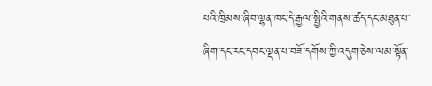པའི་ཁྲིམས་ཞིབ་ལྷན་ཁང་དེ་རྒྱལ་སྤྱིའི་གནས་ཚད་དང་མཐུན་པ་ཞིག་དང་རང་དབང་ལྡན་པ་བཟོ་དགོས་ཀྱི་འདུག་ཅེས་ལམ་སྟོན་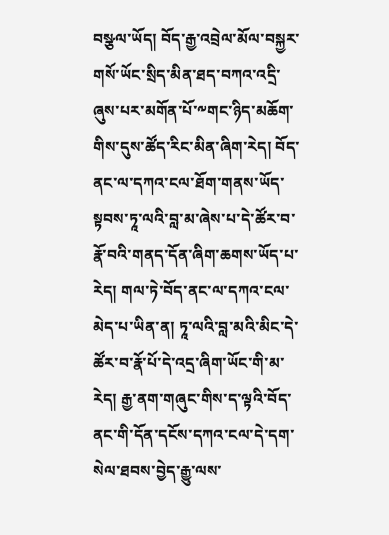བསྩལ་ཡོད། བོད་རྒྱ་འབྲེལ་མོལ་བསྐྱར་གསོ་ཡོང་སྲིད་མིན་ཐད་བཀའ་འདྲི་ཞུས་པར་མགོན་པོ་༸གང་ཉིད་མཆོག་གིས་དུས་ཚོད་རིང་མིན་ཞིག་རེད། བོད་ནང་ལ་དཀའ་ངལ་ཐོག་གནས་ཡོད་སྟབས་ཏཱ་ལའི་བླ་མ་ཞེས་པ་དེ་ཚོར་བ་རྣོ་བའི་གནད་དོན་ཞིག་ཆགས་ཡོད་པ་རེད། གལ་ཏེ་བོད་ནང་ལ་དཀའ་ངལ་མེད་པ་ཡིན་ན། ཏཱ་ལའི་བླ་མའི་མིང་དེ་ཚོར་བ་རྣོ་པོ་དེ་འདྲ་ཞིག་ཡོང་གི་མ་རེད། རྒྱ་ནག་གཞུང་གིས་ད་ལྟའི་བོད་ནང་གི་དོན་དངོས་དཀའ་ངལ་དེ་དག་སེལ་ཐབས་བྱེད་རྒྱུ་ལས་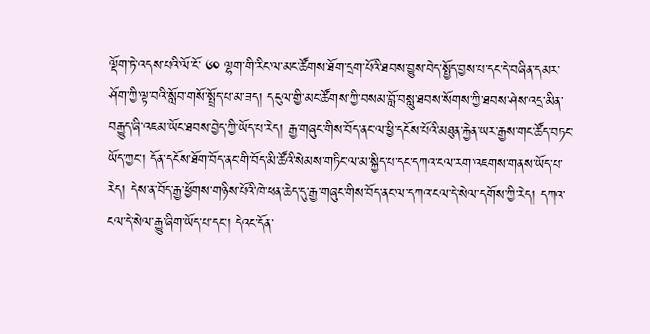ལྡོག་ཏེ་འདས་པའི་ལོ་ངོ་ ༦༠ ལྷག་གི་རིང་ལ་མང་ཚོགས་ཐོག་དྲག་པོའི་ཐབས་བྱུས་བེད་སྤྱོད་བྱས་པ་དང་དེ་བཞིན་དམར་ཤོག་ཀྱི་ལྟ་བའི་སློབ་གསོ་སྤྲོད་པ་མ་ཟད། དངུལ་གྱི་མང་ཚོགས་ཀྱི་བསམ་བློ་བསླུ་ཐབས་སོགས་ཀྱི་ཐབས་ཤེས་འདྲ་མིན་བརྒྱུད་ཞི་འཇམ་ཡོང་ཐབས་བྱེད་ཀྱི་ཡོད་པ་རེད། རྒྱ་གཞུང་གིས་བོད་ནང་ལ་ཕྱི་དངོས་པོའི་མཐུན་རྐྱེན་ཡར་རྒྱས་གང་ཚོད་བཏང་ཡོད་ཀྱང་། དོན་དངོས་ཐོག་བོད་ནང་གི་བོད་མི་ཚོའི་སེམས་གཏིང་ལ་མ་སྐྱིད་པ་དང་དཀའ་ངལ་རག་འཇགས་གནས་ཡོད་པ་རེད། དེས་ན་བོད་རྒྱ་ཕྱོགས་གཉིས་པོའི་ཁེ་ཕན་ཆེད་དུ་རྒྱ་གཞུང་གིས་བོད་ནང་ལ་དཀའ་ངལ་དེ་སེལ་དགོས་ཀྱི་རེད། དཀའ་ངལ་དེ་སེལ་རྒྱུ་ཞིག་ཡོད་པ་དང་། དེའང་དོན་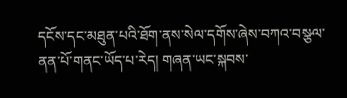དངོས་དང་མཐུན་པའི་ཐོག་ནས་སེལ་དགོས་ཞེས་བཀའ་བསྩལ་ནན་པོ་གནང་ཡོད་པ་རེད། གཞན་ཡང་སྐབས་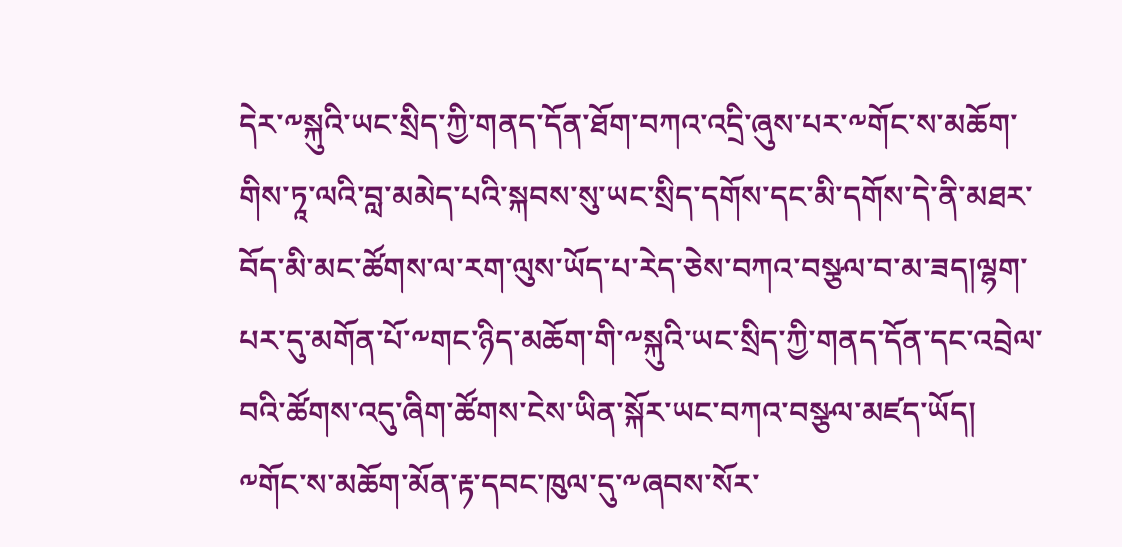དེར་༸སྐུའི་ཡང་སྲིད་ཀྱི་གནད་དོན་ཐོག་བཀའ་འདྲི་ཞུས་པར་༸གོང་ས་མཆོག་གིས་ཏཱ་ལའི་བླ་མམེད་པའི་སྐབས་སུ་ཡང་སྲིད་དགོས་དང་མི་དགོས་དེ་ནི་མཐར་བོད་མི་མང་ཚོགས་ལ་རག་ལུས་ཡོད་པ་རེད་ཅེས་བཀའ་བསྩལ་བ་མ་ཟད།ལྷག་པར་དུ་མགོན་པོ་༸གང་ཉིད་མཆོག་གི་༸སྐུའི་ཡང་སྲིད་ཀྱི་གནད་དོན་དང་འབྲེལ་བའི་ཚོགས་འདུ་ཞིག་ཚོགས་ངེས་ཡིན་སྐོར་ཡང་བཀའ་བསྩལ་མཛད་ཡོད།
༸གོང་ས་མཆོག་མོན་རྟ་དབང་ཁུལ་དུ་༸ཞབས་སོར་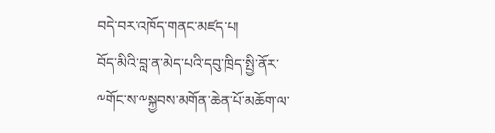བདེ་བར་འཁོད་གནང་མཛད་པ།
བོད་མིའི་བླ་ན་མེད་པའི་དབུ་ཁྲིད་སྤྱི་ནོར་༸གོང་ས་༸སྐྱབས་མགོན་ཆེན་པོ་མཆོག་ལ་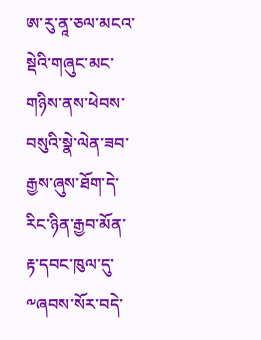ཨ་རུ་ནཱ་ཅལ་མངའ་སྡེའི་གཞུང་མང་གཉིས་ནས་ཕེབས་བསུའི་སྣེ་ལེན་ཟབ་རྒྱས་ཞུས་ཐོག་དེ་རིང་ཉིན་རྒྱབ་མོན་རྟ་དབང་ཁུལ་དུ་༸ཞབས་སོར་བདེ་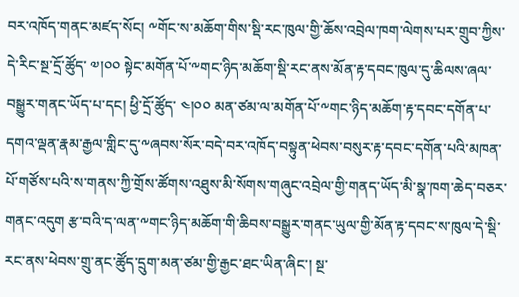བར་འཁོད་གནང་མཛད་སོང། ༸གོང་ས་མཆོག་གིས་སྡི་རང་ཁུལ་གྱི་ཆོས་འབྲེལ་ཁག་ལེགས་པར་གྲུབ་ཀྱིས་དེ་རིང་སྔ་དྲོ་ཚོུད་ ༧།༠༠ སྟེང་མགོན་པོ་༸གང་ཉིད་མཆོག་སྡི་རང་ནས་མོན་རྟ་དབང་ཁུལ་དུ་ཆིལས་ཞལ་བསྒྱུར་གནང་ཡོད་པ་དང། ཕྱི་དྲོ་ཚོུད་ ༤།༠༠ མན་ཙམ་ལ་མགོན་པོ་༸གང་ཉིད་མཆོག་རྟ་དབང་དགོན་པ་དགའ་ལྡན་རྣམ་རྒྱལ་གླིང་དུ་༸ཞབས་སོར་བདེ་བར་འཁོད་བསྟུན་ཕེབས་བསུར་རྟ་དབང་དགོན་པའི་མཁན་པོ་གཙོས་པའི་ས་གནས་ཀྱི་གྲོས་ཚོགས་འཐུས་མི་སོགས་གཞུང་འབྲེལ་གྱི་གནད་ཡོད་མི་སྣ་ཁག་ཆེད་བཅར་གནང་འདུག རྩ་བའི་ད་ལན་༸གང་ཉིད་མཆོག་གི་ཆིབས་བསྒྱུར་གནང་ཡུལ་གྱི་མོན་རྟ་དབང་ས་ཁུལ་དེ་སྡི་རང་ནས་ཕེབས་གྲུ་ནང་ཚོུད་དྲུག་མན་ཙམ་གྱི་རྒྱང་ཐང་ཡིན་ཞིང་། སྔ་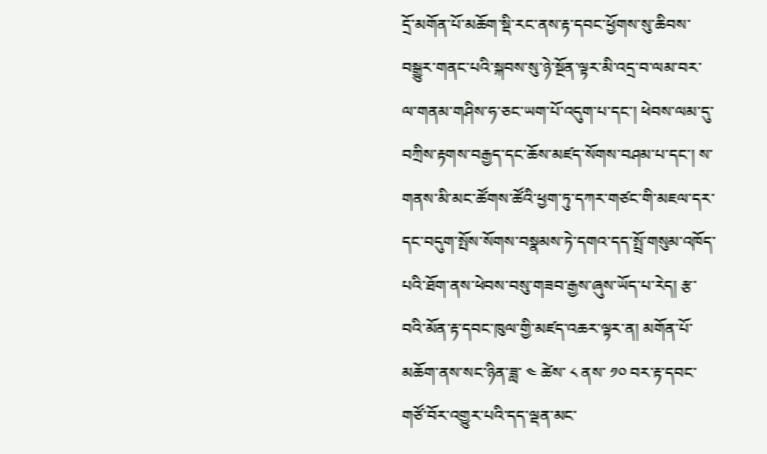དྲོ་མགོན་པོ་མཆོག་སྡི་རང་ནས་རྟ་དབང་ཕྱོགས་སུ་ཆིབས་བསྒྱུར་གནང་པའི་སྐབས་སུ་ཉེ་སྔོན་ལྟར་མི་འདྲ་བ་ལམ་བར་ལ་གནམ་གཤིས་ཧ་ཅང་ཡག་པོ་འདུག་པ་དང་། ཕེབས་ལམ་དུ་བཀྲིས་རྟགས་བརྒྱད་དང་ཆོས་མཛད་སོགས་བཤམ་པ་དང་། ས་གནས་མི་མང་ཚོགས་ཚོའི་ཕྱག་ཏུ་དཀར་གཙང་གི་མཇལ་དར་དང་བདུག་སྤོས་སོགས་བསྣམས་ཏེ་དགའ་དད་སྤྲོ་གསུམ་འཁོད་པའི་ཐོག་ནས་ཕེབས་བསུ་གཟབ་རྒྱས་ཞུས་ཡོད་པ་རེད། རྩ་བའི་མོན་རྟ་དབང་ཁུལ་གྱི་མཛད་འཆར་ལྟར་ན། མགོན་པོ་མཆོག་ནས་སང་ཉིན་ཟླ་ ༤ ཚེས་ ༨ ནས་ ༡༠ བར་རྟ་དབང་གཙོ་བོར་འགྱུར་པའི་དད་ལྡན་མང་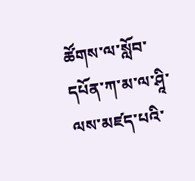ཚོགས་ལ་སློབ་དཔོན་ཀ་མ་ལ་ཤཱི་ལས་མཛད་པའི་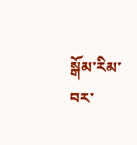སྒོམ་རིམ་བར་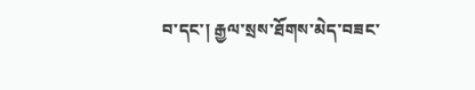བ་དང་། རྒྱལ་སྲས་ཐོགས་མེད་བཟང་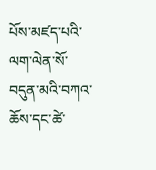པོས་མཛད་པའི་ལག་ལེན་སོ་བདུན་མའི་བཀའ་ཆོས་དང་ཚེ་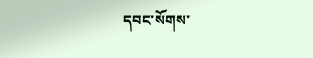དབང་སོགས་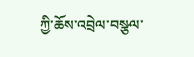ཀྱི་ཆོས་འབྲེལ་བསྩལ་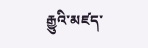རྒྱུའི་མཛད་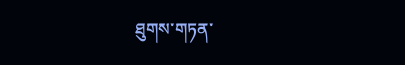ཐུགས་གཏན་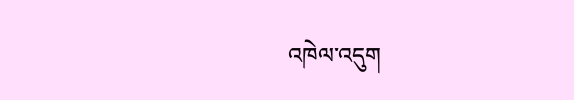འཁེལ་འདུག